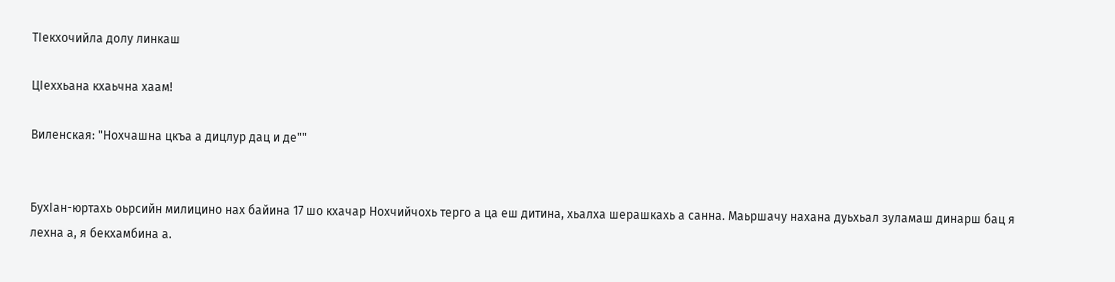ТIекхочийла долу линкаш

ЦIеххьана кхаьчна хаам!

Виленская: "Нохчашна цкъа а дицлур дац и де""


БухIан-юртахь оьрсийн милицино нах байина 17 шо кхачар Нохчийчохь терго а ца еш дитина, хьалха шерашкахь а санна. Маьршачу нахана дуьхьал зуламаш динарш бац я лехна а, я бекхамбина а.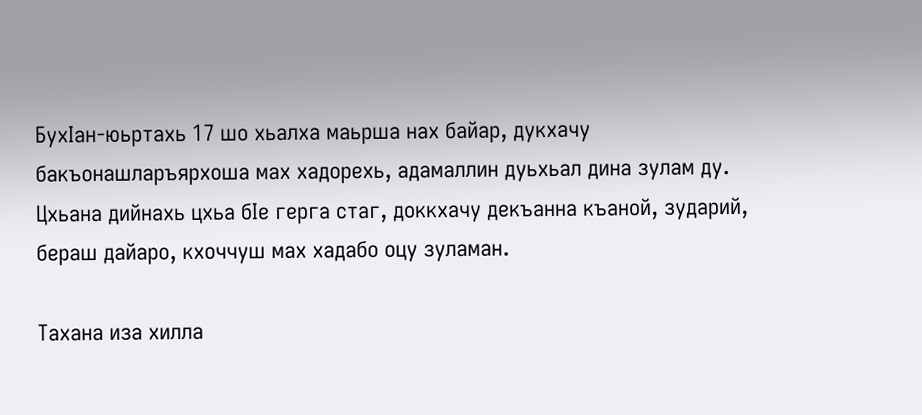БухIан-юьртахь 17 шо хьалха маьрша нах байар, дукхачу бакъонашларъярхоша мах хадорехь, адамаллин дуьхьал дина зулам ду. Цхьана дийнахь цхьа бIе герга стаг, доккхачу декъанна къаной, зударий, бераш дайаро, кхоччуш мах хадабо оцу зуламан.

Тахана иза хилла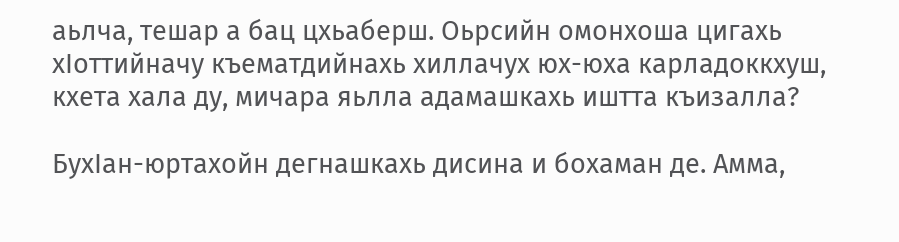аьлча, тешар а бац цхьаберш. Оьрсийн омонхоша цигахь хIоттийначу къематдийнахь хиллачух юх-юха карладоккхуш, кхета хала ду, мичара яьлла адамашкахь иштта къизалла?

БухIан-юртахойн дегнашкахь дисина и бохаман де. Амма,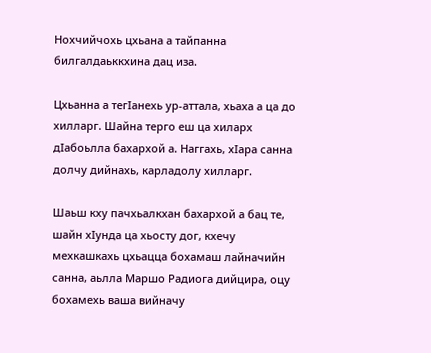Нохчийчохь цхьана а тайпанна билгалдаьккхина дац иза.

Цхьанна а тегIанехь ур-аттала, хьаха а ца до хилларг. Шайна терго еш ца хиларх дIабоьлла бахархой а. Наггахь, хIара санна долчу дийнахь, карладолу хилларг.

Шаьш кху пачхьалкхан бахархой а бац те, шайн хIунда ца хьосту дог, кхечу мехкашкахь цхьацца бохамаш лайначийн санна, аьлла Маршо Радиога дийцира, оцу бохамехь ваша вийначу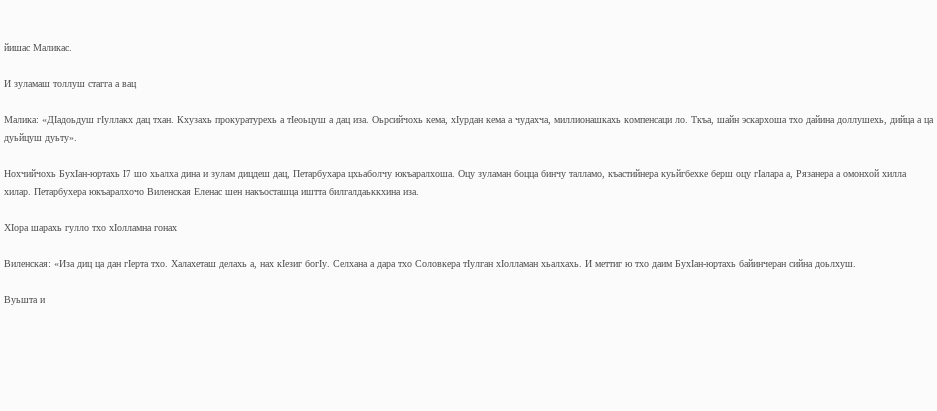йишас Маликас.

И зуламаш толлуш стагга а вац

Малика: «ДIадоьдуш гIуллакх дац тхан. Кхузахь прокуратурехь а тIеоьцуш а дац иза. Оьрсийчохь кема, хIурдан кема а чудахча, миллионашкахь компенсаци ло. Ткъа, шайн эскархоша тхо дайина доллушехь, дийца а ца дуьйцуш дуьту».

Нохчийчохь БухIан-юртахь I7 шо хьалха дина и зулам дицдеш дац, Петарбухара цхьаболчу юкъаралхоша. Оцу зуламан боцца бинчу талламо, къастийнера куьйгбехке берш оцу гIалара а, Рязанера а омонхой хилла хилар. Петарбухера юкъаралхочо Виленская Еленас шен накъосташца иштта билгалдаьккхина иза.

ХIора шарахь гулло тхо хIолламна гонах

Виленская: «Иза диц ца дан гIерта тхо. Халахеташ делахь а, нах кIезиг богIу. Селхана а дара тхо Соловкера тIулган хIолламан хьалхахь. И меттиг ю тхо даим БухIан-юртахь байинчеран сийна доьлхуш.

Вуьшта и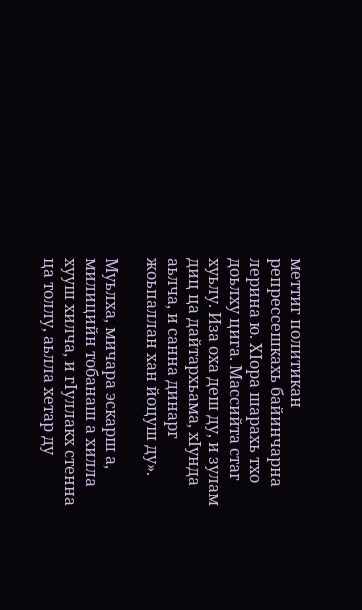меттиг политикан репрессешкахь байинчарна лерина ю. ХIора шарахь тхо доьлху цига. Массийта стаг хуьлу. Иза оха деш ду, и зулам диц ца дайтархьама, хIунда аьлча, и санна динарг жоьпаллан хан йоцуш ду».

Муьлха, мичара эскарш а, милицийн тобанаш а хилла хууш хилча, и гIуллакх стенна ца толлу, аьлла хетар ду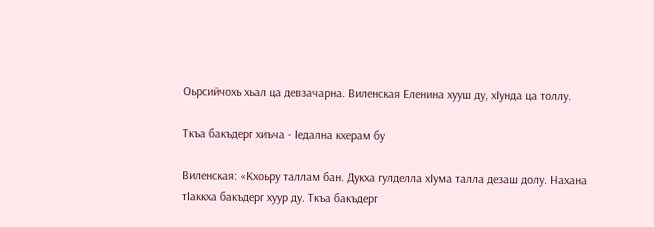Оьрсийчохь хьал ца девзачарна. Виленская Еленина хууш ду, хIунда ца толлу.

Ткъа бакъдерг хиъча - Iедална кхерам бу

Виленская: «Кхоьру таллам бан. Дукха гулделла хIума талла дезаш долу. Нахана тIаккха бакъдерг хуур ду. Ткъа бакъдерг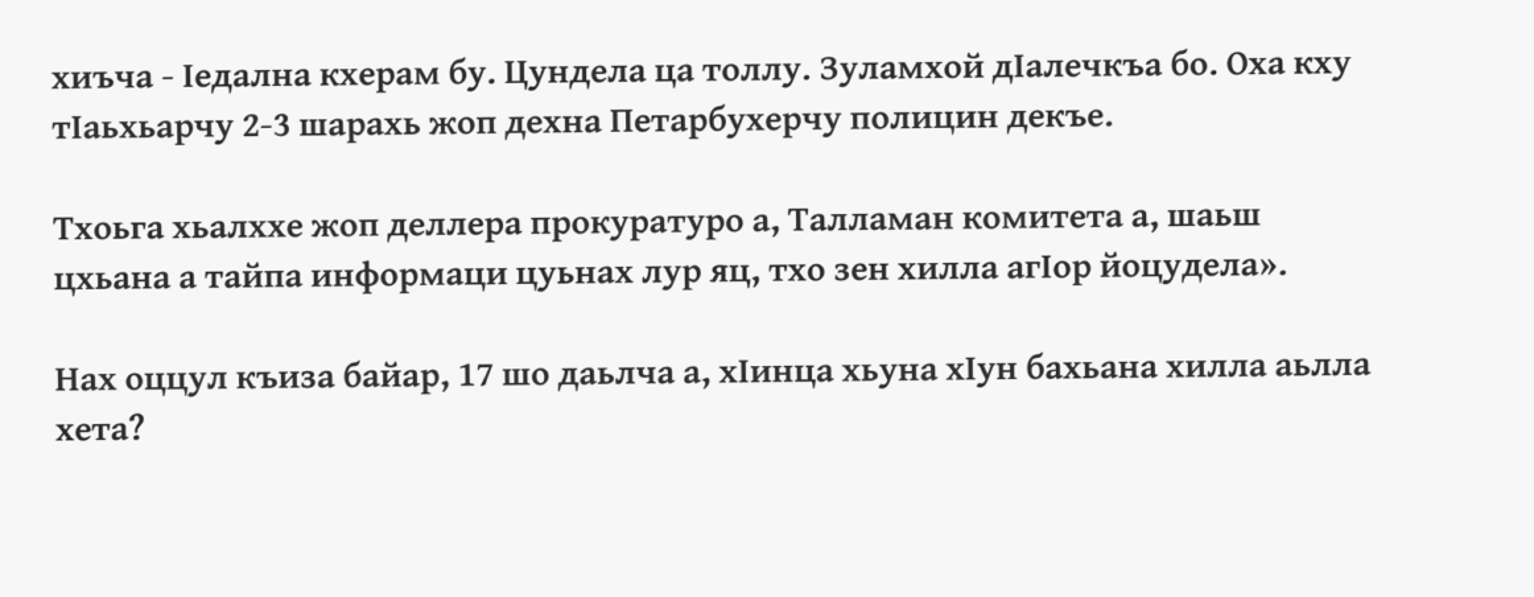хиъча - Iедална кхерам бу. Цундела ца толлу. Зуламхой дIалечкъа бо. Оха кху тIаьхьарчу 2-3 шарахь жоп дехна Петарбухерчу полицин декъе.

Тхоьга хьалххе жоп деллера прокуратуро а, Талламан комитета а, шаьш цхьана а тайпа информаци цуьнах лур яц, тхо зен хилла агIор йоцудела».

Нах оццул къиза байар, 17 шо даьлча а, хIинца хьуна хIун бахьана хилла аьлла хета?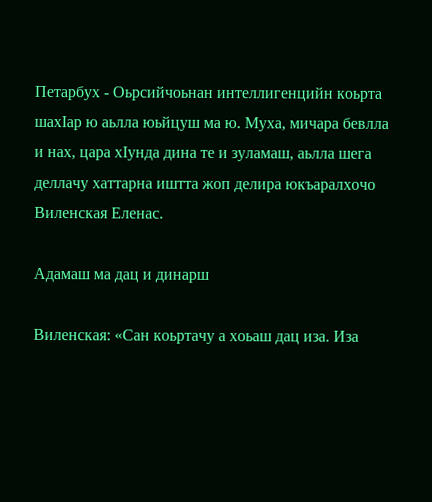Петарбух - Оьрсийчоьнан интеллигенцийн коьрта шахIар ю аьлла юьйцуш ма ю. Муха, мичара бевлла и нах, цара хIунда дина те и зуламаш, аьлла шега деллачу хаттарна иштта жоп делира юкъаралхочо Виленская Еленас.

Адамаш ма дац и динарш

Виленская: «Сан коьртачу а хоьаш дац иза. Иза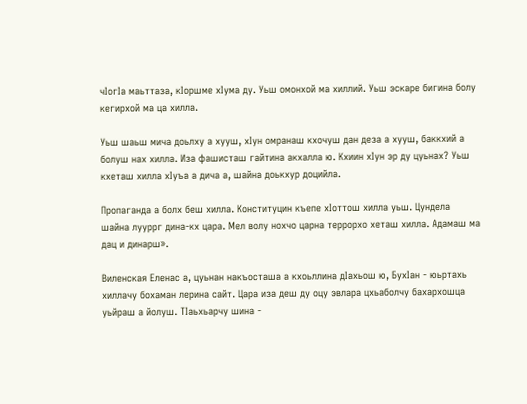чIогIа маьттаза, кIоршме хIума ду. Уьш омонхой ма хиллий. Уьш эскаре бигина болу кегирхой ма ца хилла.

Уьш шаьш мича доьлху а хууш, хIун омранаш кхочуш дан деза а хууш, баккхий а болуш нах хилла. Иза фашисташ гайтина акхалла ю. Кхиин хIун эр ду цуьнах? Уьш кхеташ хилла хIуъа а дича а, шайна доькхур доцийла.

Пропаганда а болх беш хилла. Конституцин къепе хIоттош хилла уьш. Цундела шайна лууррг дина-кх цара. Мел волу нохчо царна террорхо хеташ хилла. Адамаш ма дац и динарш».

Виленская Еленас а, цуьнан накъосташа а кхоьллина дIахьош ю, БухIан - юьртахь хиллачу бохаман лерина сайт. Цара иза деш ду оцу эвлара цхьаболчу бахархошца уьйраш а йолуш. ТIаьхьарчу шина -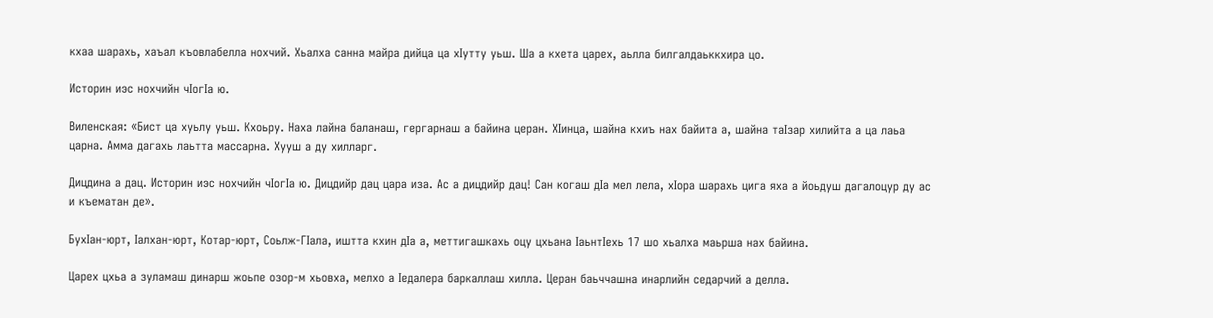кхаа шарахь, хаъал къовлабелла нохчий. Хьалха санна майра дийца ца хIутту уьш. Ша а кхета царех, аьлла билгалдаьккхира цо.

Историн иэс нохчийн чIогIа ю.

Виленская: «Бист ца хуьлу уьш. Кхоьру. Наха лайна баланаш, гергарнаш а байина церан. ХIинца, шайна кхиъ нах байита а, шайна таIзар хилийта а ца лаьа царна. Амма дагахь лаьтта массарна. Хууш а ду хилларг.

Дицдина а дац. Историн иэс нохчийн чIогIа ю. Дицдийр дац цара иза. Ас а дицдийр дац! Сан когаш дIа мел лела, хIора шарахь цига яха а йоьдуш дагалоцур ду ас и къематан де».

БухIан-юрт, Iалхан-юрт, Котар-юрт, Соьлж-ГIала, иштта кхин дIа а, меттигашкахь оцу цхьана IаьнтIехь 17 шо хьалха маьрша нах байина.

Царех цхьа а зуламаш динарш жоьпе озор-м хьовха, мелхо а Iедалера баркаллаш хилла. Церан баьччашна инарлийн седарчий а делла.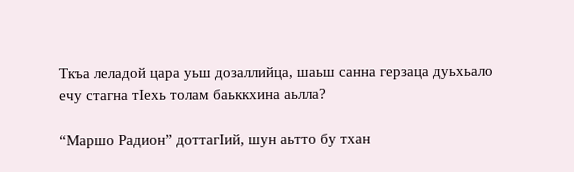Ткъа леладой цара уьш дозаллийца, шаьш санна герзаца дуьхьало ечу стагна тIехь толам баьккхина аьлла?

“Маршо Радион” доттагIий, шун аьтто бу тхан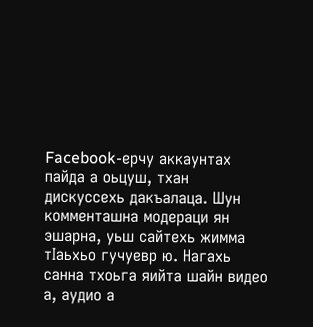Facebook-ерчу аккаунтах пайда а оьцуш, тхан дискуссехь дакъалаца. Шун комменташна модераци ян эшарна, уьш сайтехь жимма тIаьхьо гучуевр ю. Нагахь санна тхоьга яийта шайн видео а, аудио а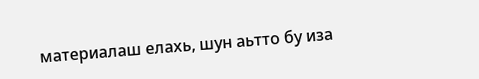материалаш елахь, шун аьтто бу иза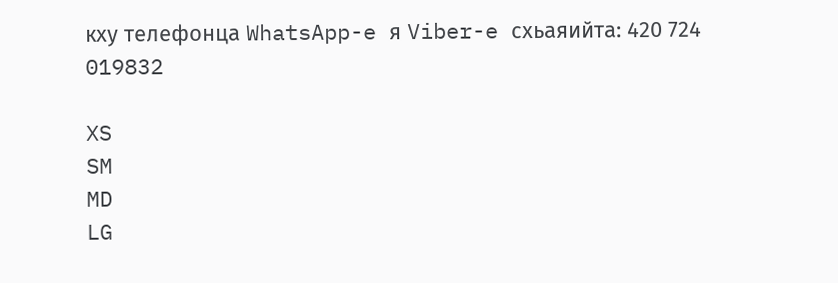кху телефонца WhatsApp-e я Viber-e схьаяийта: 420 724 019832

XS
SM
MD
LG